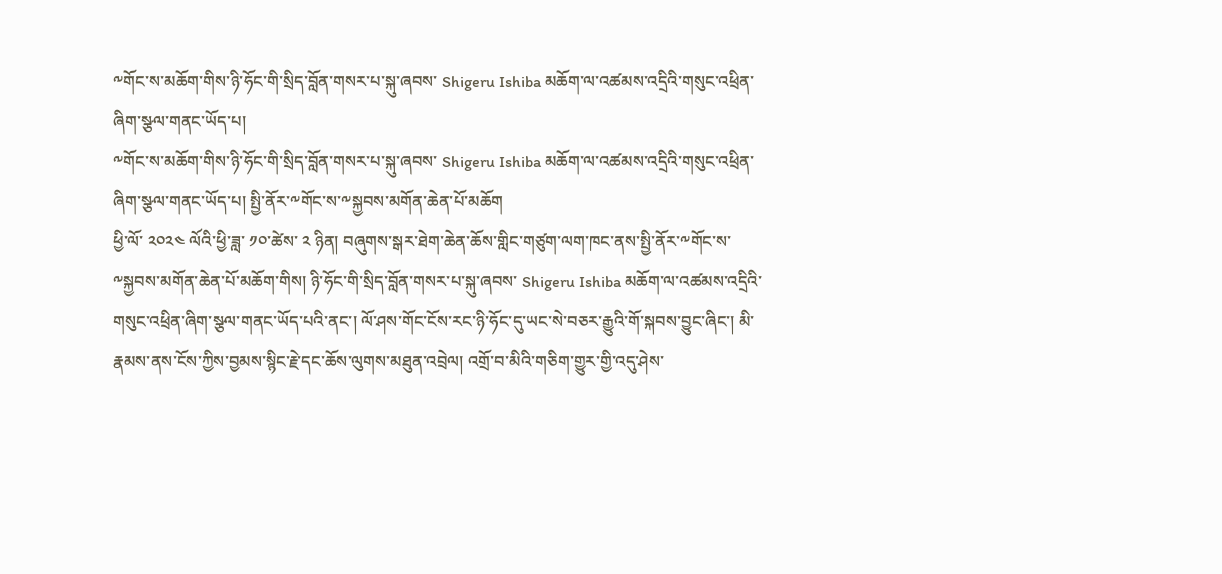༸གོང་ས་མཆོག་གིས་ཉི་ཧོང་གི་སྲིད་བློན་གསར་པ་སྐུ་ཞབས་ Shigeru Ishiba མཆོག་ལ་འཚམས་འདྲིའི་གསུང་འཕྲིན་ཞིག་སྩལ་གནང་ཡོད་པ།
༸གོང་ས་མཆོག་གིས་ཉི་ཧོང་གི་སྲིད་བློན་གསར་པ་སྐུ་ཞབས་ Shigeru Ishiba མཆོག་ལ་འཚམས་འདྲིའི་གསུང་འཕྲིན་ཞིག་སྩལ་གནང་ཡོད་པ། སྤྱི་ནོར་༸གོང་ས་༸སྐྱབས་མགོན་ཆེན་པོ་མཆོག
ཕྱི་ལོ་ ༢༠༢༤ ལོའི་ཕྱི་ཟླ་ ༡༠་ཚེས་ ༢ ཉིན། བཞུགས་སྒར་ཐེག་ཆེན་ཆོས་གླིང་གཙུག་ལག་ཁང་ནས་སྤྱི་ནོར་༸གོང་ས་༸སྐྱབས་མགོན་ཆེན་པོ་མཆོག་གིས། ཉི་ཧོང་གི་སྲིད་བློན་གསར་པ་སྐུ་ཞབས་ Shigeru Ishiba མཆོག་ལ་འཚམས་འདྲིའི་གསུང་འཕྲིན་ཞིག་སྩལ་གནང་ཡོད་པའི་ནང་། ལོ་ཤས་གོང་ངོས་རང་ཉི་ཧོང་དུ་ཡང་སེ་བཅར་རྒྱུའི་གོ་སྐབས་བྱུང་ཞིང་། མི་རྣམས་ནས་ངོས་ཀྱིས་བྱམས་སྙིང་རྗེ་དང་ཆོས་ལུགས་མཐུན་འབྲེལ། འགྲོ་བ་མིའི་གཅིག་གྱུར་གྱི་འདུ་ཤེས་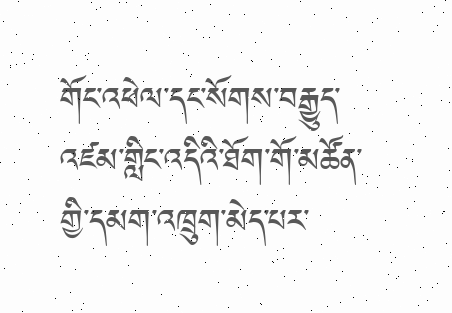གོང་འཕེལ་དང་སོགས་བརྒྱུད་འཛམ་གླིང་འདིའི་ཐོག་གོ་མཚོན་གྱི་དམག་འཁྲུག་མེད་པར་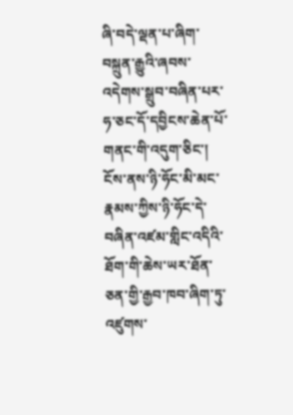ཞི་བདེ་ལྡན་པ་ཞིག་བསྐྲུན་རྒྱུའི་ཞབས་འདེགས་སྒྲུབ་བཞིན་པར་ཧ་ཅང་དོ་དབྱིངས་ཆེན་པོ་གནང་གི་འདུག་ཅིང་། ངོས་ནས་ཉི་ཧོང་མི་མང་རྣམས་ཀྱིས་ཉི་ཧོང་དེ་བཞིན་འཛམ་གླིང་འདིའི་ཐོག་གི་ཆེས་ཡར་ཐོན་ཅན་གྱི་རྒྱབ་ཁབ་ཞིག་ཏུ་འཛུགས་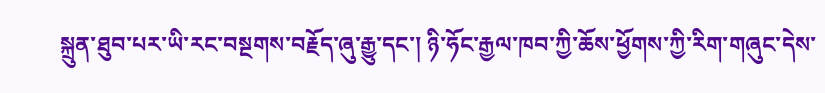སྐྲུན་ཐུབ་པར་ཡི་རང་བསྔགས་བརྗོད་ཞུ་རྒྱུ་དང་། ཉི་ཧོང་རྒྱལ་ཁབ་ཀྱི་ཆོས་ཕྱོགས་ཀྱི་རིག་གཞུང་དེས་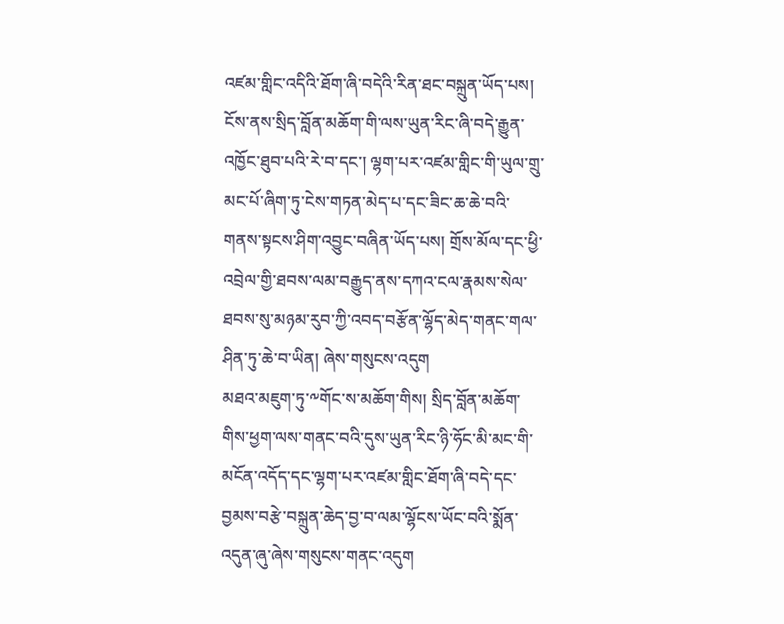འཛམ་གླིང་འདིའི་ཐོག་ཞི་བདེའི་རིན་ཐང་བསྐྲུན་ཡོད་པས། ངོས་ནས་སྲིད་བློན་མཆོག་གི་ལས་ཡུན་རིང་ཞི་བདེ་རྒྱུན་འཁྱོང་ཐུབ་པའི་རེ་བ་དང་། ལྷག་པར་འཛམ་གླིང་གི་ཡུལ་གྲུ་མང་པོ་ཞིག་ཏུ་ངེས་གཏན་མེད་པ་དང་ཟིང་ཆ་ཆེ་བའི་གནས་སྟངས་ཤིག་འབྱུང་བཞིན་ཡོད་པས། གྲོས་མོལ་དང་ཕྱི་འབྲེལ་གྱི་ཐབས་ལམ་བརྒྱུད་ནས་དཀའ་ངལ་རྣམས་སེལ་ཐབས་སུ་མཉམ་རུབ་ཀྱི་འབད་བརྩོན་ལྷོད་མེད་གནང་གལ་ཤིན་ཏུ་ཆེ་བ་ཡིན། ཞེས་གསུངས་འདུག
མཐའ་མཇུག་ཏུ་༸གོང་ས་མཆོག་གིས། སྲིད་བློན་མཆོག་གིས་ཕྱག་ལས་གནང་བའི་དུས་ཡུན་རིང་ཉི་ཧོང་མི་མང་གི་མངོན་འདོད་དང་ལྷག་པར་འཛམ་གླིང་ཐོག་ཞི་བདེ་དང་བྱམས་བརྩེ་བསྐྲུན་ཆེད་བྱ་བ་ལམ་ལྷོངས་ཡོང་བའི་སྨོན་འདུན་ཞུ་ཞེས་གསུངས་གནང་འདུག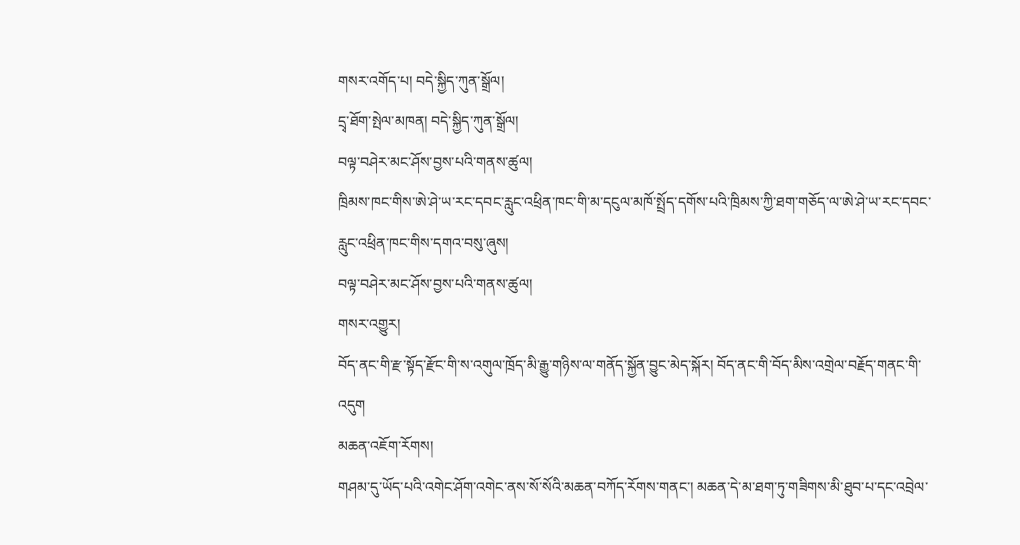གསར་འགོད་པ། བདེ་སྐྱིད་ཀུན་སྒྲོལ།
དྲྭ་ཐོག་སྤེལ་མཁན། བདེ་སྐྱིད་ཀུན་སྒྲོལ།
བལྟ་བཤེར་མང་ཤོས་བྱས་པའི་གནས་ཚུལ།
ཁྲིམས་ཁང་གིས་ཨེ་ཤེ་ཡ་རང་དབང་རླུང་འཕྲིན་ཁང་གི་མ་དངུལ་མཁོ་སྤྲོད་དགོས་པའི་ཁྲིམས་ཀྱི་ཐག་གཅོད་ལ་ཨེ་ཤེ་ཡ་རང་དབང་རླུང་འཕྲིན་ཁང་གིས་དགའ་བསུ་ཞུས།
བལྟ་བཤེར་མང་ཤོས་བྱས་པའི་གནས་ཚུལ།
གསར་འགྱུར།
བོད་ནང་གི་རྫ་སྟོད་རྫོང་གི་ས་འགུལ་ཁྲོད་མི་རྒྱུ་གཉིས་ལ་གནོད་སྐྱོན་བྱུང་མེད་སྐོར། བོད་ནང་གི་བོད་མིས་འགྲེལ་བརྗོད་གནང་གི་འདུག
མཆན་འཇོག་རོགས།
གཤམ་དུ་ཡོད་པའི་འགེང་ཤོག་འགེང་ནས་སོ་སོའི་མཆན་བཀོད་རོགས་གནང་། མཆན་དེ་མ་ཐག་ཏུ་གཟིགས་མི་ཐུབ་པ་དང་འབྲེལ་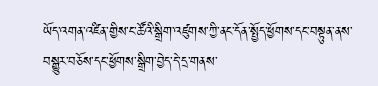ཡོད་འགན་འཛིན་གྱིས་ང་ཚོའི་སྒྲིག་འཛུགས་ཀྱི་ནང་དོན་སྤྱོད་ཕྱོགས་དང་བསྟུན་ནས་བསྒྱུར་བཅོས་དང་ཕྱོགས་སྒྲིག་བྱེད་དེ་དྲ་གནས་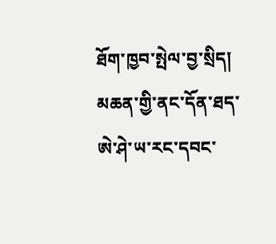ཐོག་ཁྱབ་སྤེལ་བྱ་སྲིད། མཆན་གྱི་ནང་དོན་ཐད་ཨེ་ཤེ་ཡ་རང་དབང་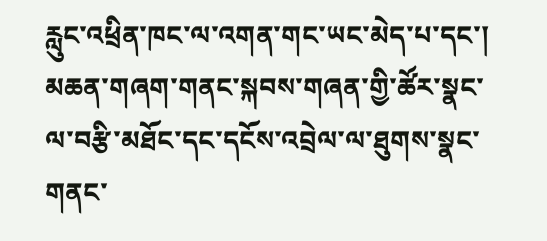རླུང་འཕྲིན་ཁང་ལ་འགན་གང་ཡང་མེད་པ་དང་། མཆན་གཞག་གནང་སྐབས་གཞན་གྱི་ཚོར་སྣང་ལ་བརྩི་མཐོང་དང་དངོས་འབྲེལ་ལ་ཐུགས་སྣང་གནང་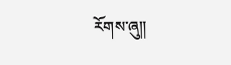རོགས་ཞུ༎